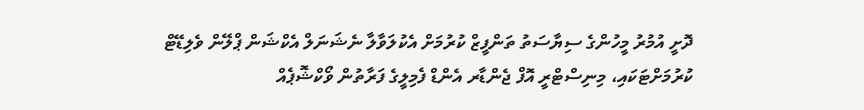ދޮށީ އުމުރު މީހުންގެ ސިޔާސަތު ތަންފީޒް ކުރުމަށް އެކުލަވާލާ ނެޝަނަލް އެކްޝަން ޕްލޭން ވެލިޑޭޓް ކުރުމަށްޓަކައި، މިނިސްޓްރީ އޮފް ޖެންޑާރ އެންޑް ފެމިލީގެ ފަރާތުން ވޯކްޝޮޕެއް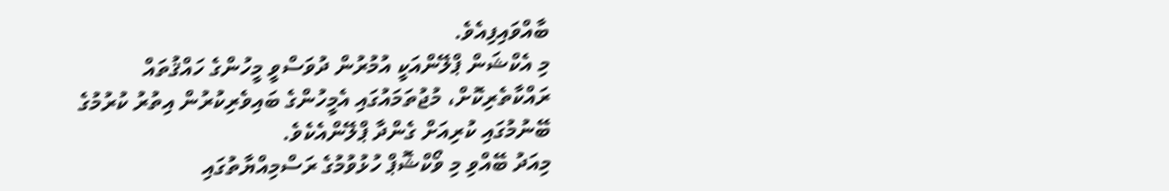ބާއްވައިފިއެވެ.
މި އެކްޝަން ޕްލޭންއަކީ އުމުރުން ދުވަސްވީ މީހުންގެ ހައްޤުތައް ރައްކާތެރިކޮށް، މުޖުތަމައުގައި އެމީހުންގެ ބައިވެރިކުރުން އިތުރު ކުރުމުގެ ބޭނުމުގައި ކުރިއަށް ގެންދާ ޕްލޭންއެކެވެ.
މިއަދު ބޭއްވި މި ވޯކްޝޮޕް ހުޅުވުމުގެ ރަސްމިއްޔާތުގައި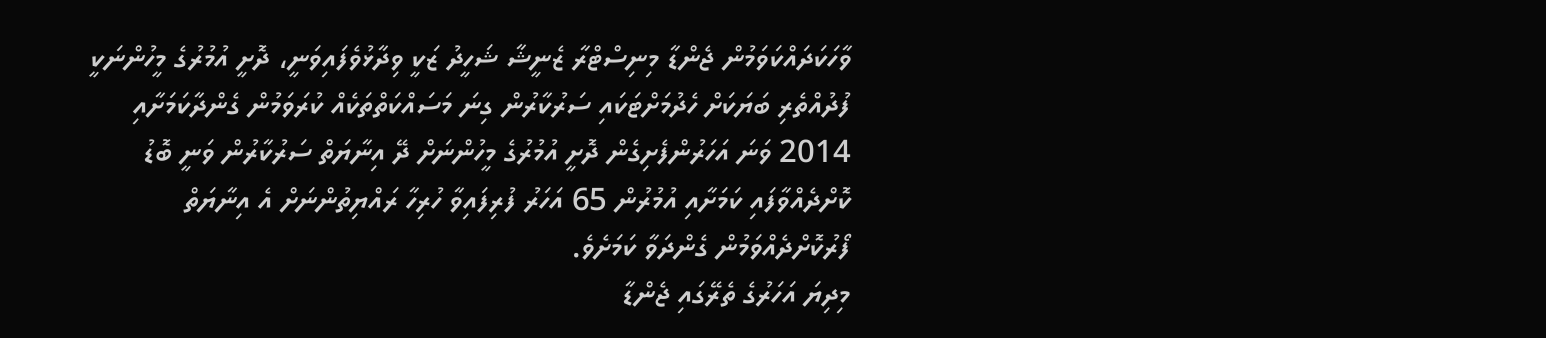ވާހަކަދައްކަވަމުން ޖެންޑާ މިނިސްޓްރާ ޒެނީޝާ ޝަހީދު ޒަކީ ވިދާޅުވެފައިވަނީ، ދޮށީ އުމުރުގެ މީހުންނަކީ ފުދުއްތެރި ބަޔަކަށް ހެދުމަށްޓަކައި ސަރުކާރުން ގިނަ މަސައްކަތްތަކެއް ކުރަވަމުން ގެންދާކަމަށާއި 2014 ވަނަ އަހަރުންފެށިގެން ދޮށީ އުމުރުގެ މީހުންނަށް ދޭ އިނާޔަތް ސަރުކާރުން ވަނީ ބޮޑު ކޮށްދެއްވާފައި ކަމަށާއި އުމުރުން 65 އަހަރު ފުރިފައިވާ ހުރިހާ ރައްޔިތުންނަށް އެ އިނާޔަތް ފޯރުކޮށްދެއްވަމުން ގެންދަވާ ކަމަށެވެ.
މިދިޔަ އަހަރުގެ ތެރޭގައި ޖެންޑާ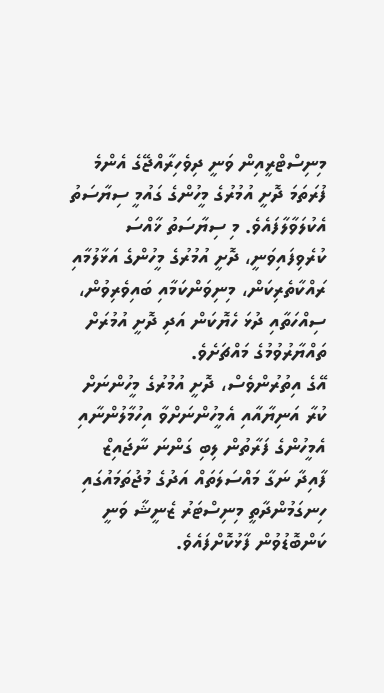މިނިސްޓްރީއިން ވަނީ ދިވެހިރާއްޖޭގެ އެންމެ ފުރަތަމަ ދޮށީ އުމުރުގެ މީހުންގެ ގައުމީ ސިޔާސަތު އެކުލަވާލާފައެވެ. މި ސިޔާސަތު ޚާއްސަ ކުރެވިފައިވަނީ، ދޮށީ އުމުރުގެ މީހުންގެ އަޅާލުމާއި ރައްކާތެރިކަން، މިނިވަންކަމާއި ބައިވެރިވުން، ސިއްހަތާއި ދުޅަ ހެޔޮކަން އަދި ދޮށީ އުމުރަށް ތައްޔާރުވުމުގެ މައްޗަށެވެ.
އޭގެ އިތުރުންވެސް، ދޮށީ އުމުރުގެ މީހުންނަށް ކުރާ އަނިޔާއާއި އެމީހުންނަށްވާ އިހުމާލުންނާއި އެމީހުންގެ ފަރާތުން ލިބި ގަންނަ ނާޖައިޒް ފާއިދާ ނަގާ މައްސަލަތައް އަދުގެ މުޖުތަމައުގައި ހިނގަމުންދާތީ މިނިސްޓަރު ޒެނީޝާ ވަނީ ކަންބޮޑުވުން ފާޅުކޮށްފައެވެ.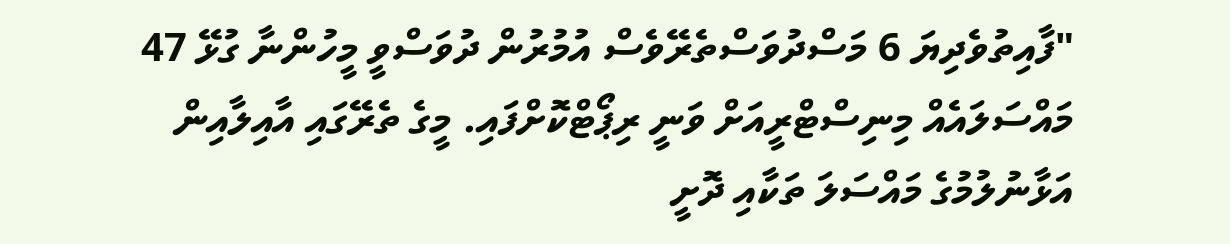"ފާއިތުވެދިޔަ 6 މަސްދުވަސްތެރޭވެސް އުމުރުން ދުވަސްވީ މީހުންނާ ގުޅޭ 47 މައްސަލައެއް މިނިސްޓްރީއަށް ވަނީ ރިޕޯޓްކޮށްފައި. މީގެ ތެރޭގައި އާއިލާއިން އަޅާނުލުމުގެ މައްސަލަ ތަކާއި ދޮށީ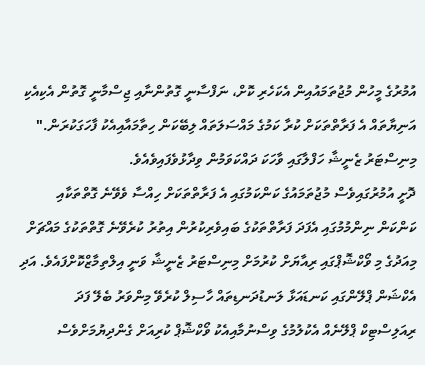އުމުރުގެ މީހުން މުޖުތަމައުއިން އެކަހެރި ކޮށް، ނަފްސާނީ ގޮތުންނާއި ޖިސްމާނީ ގޮތުން އެކިއެކި އަނިޔާތައް އެ ފަރާތްތަކަށް ކުރާ ކަމުގެ މައްސަލަތައް ލިބޭކަން ހިތާމައާއިއެކު ފާހަގަކުރަން." މިނިސްޓަރު ޒެނީޝާ ހަފްލާގައި ވާހަކަ ދައްކަވަމުން ވިދާޅުވެފައިވެއެވެ.
ދޮށީ އުމުރުގައިވެސް މުޖުތަމައުގެ ކަންކަމުގައި އެ ފަރާތްތަކަށް ހިއްސާ ވެވޭނެ ގޮތްތަކާއި ކަންކަން ނިންމުމުގައި އެފަދަ ފަރާތްތަކުގެ ބައިވެރިކުރުން އިތުރު ކުރެވޭނެ ގޮތްތަކުގެ މައްޗަށް މިއަދުގެ މި ވޯކްޝޮޕްގައި ރިއާޔަށް ކުރުމަށް މިނިސްޓަރު ޒެނީޝާ ވަނީ އިލްތިމާޒްކޮށްފައެވެ. އަދި އެކްޝަން ޕްލޭންގައި ކަނޑައަޅާ ލަނޑުދަނޑިތައް ހާސިލް ކުރެވޭ މިންވަރު ބެލޭ ފަދަ ރިއަލިސްޓިކް ޕްލޭނެއް އެކުލުމުގެ ވިސްނުމާއިއެކު ވޯކްޝޮޕް ކުރިއަށް ގެންދިޔުމަށްވެސް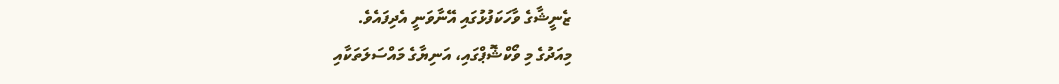ޒެނީޝާގެ ވާހަކަފުޅުގައި އޭނާވަނީ އެދިފައެވެ.
މިއަދުގެ މި ވޯކްޝޮޕްގައި، އަނިޔާގެ މައްސަލަތަކާއި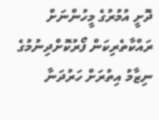ދޮށީ އުމުރުގެ މީހުންނަށް ރައްކާތެރިކަން ފޯރުކޮށްދިނުމުގެ ނިޒާމު އިތުރަށް ހަރުދަނާ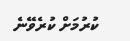ކުރުމަށް ކުރެވޭނެ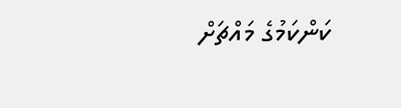ކަންކަމުގެ މައްޗަށް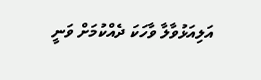އަލިއަޅުވާލާ ވާހަކަ ދެއްކުމަށް ވަނީ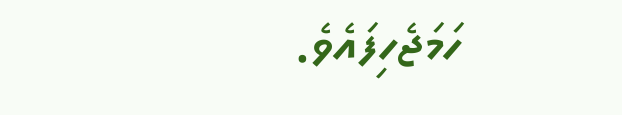ހަމަޖެހިފައެވެ.